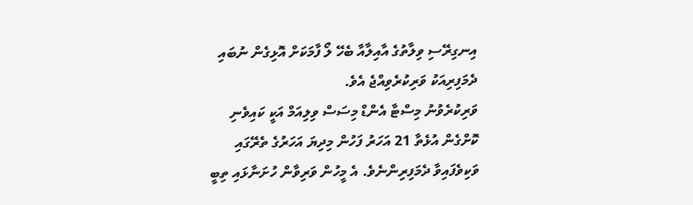އިނގިރޭސި ވިލާތުގެ އާއިލާއާ ބެހޭ ލޯ ފާމަކަށް އޮޅިގެން ނުބައި ދެމަފިރިއަކު ވަރިކުރެވިއްޖެ އެވެ.
ވަރިކުރެވުނު މިސްޓާ އެންޑް މިސަސް ވިލިއަމް އަކީ ކައިވެނި ކޮށްގެން އުޅެތާ 21 އަހަރު ފަހުން މިދިޔަ އަހަރުގެ ތެރޭގައި ވަކިވެފައިވާ ދެމަފިރިންނެވެ. އެ މީހުން ވަރިވާން ހުށަނާޅައި ތިބީ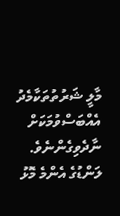މާލީ ޝަރުތުތަކާމެދު އެއްބަސްވުމަކަށް ނާދެވިގެންނެވެ.
ލަންޑުގެ އެންމެ މޮޅު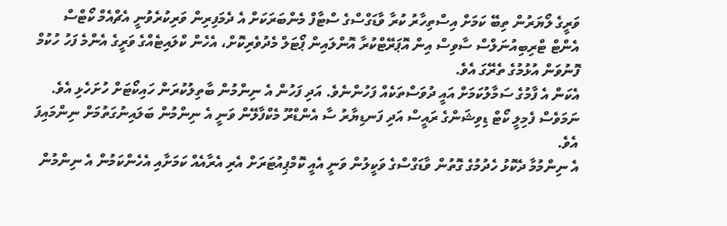ވަރީގެ ލޯޔަރުން ތިބޭ ކަމަށް އިސްތިހާރު ކުރާ ވާޑަގްސްގެ ސްޓާފް މެންބަރަކަށް އެ ދެމަފިރިން ވަރިކުރެވުނީ އެޗްއެމް ކޯޓްސް އެންޓް ޓްރިބިއުނަލްސް ސާވިސް އިން އޮޕަރޭޓްކުރާ އޮންލައިން ޕޯޓަލް މެދުވެރިކޮށް، އެހެން ކްލައިޓެއްގެ ވަރީގެ އެންމެ ފަހު ހުކުމް ފޮނުވަން އުޅުމުގެ ތެރޭގަ އެވެ.
އެކަން އެ ފާމުގެ ސަމާލުކަމަށް އައީ ދުވަސްތަކެއް ފަހުންނެވެ. އަދި ފަހުން އެ ނިންމުން ބާތިލުކުރަން ހައިކޯޓަށް ހުށަހެޅި އެވެ.
ނަމަވެސް ފެމިލީ ކޯޓް ޑިވިޝަންގެ ރައީސް އަދި ފަނޑިޔާރު ސާ އެންޑްރޫ މެކްފާލޭން ވަނީ އެ ނިންމުން ބަލައިނުގަތުމަށް ނިންމައިފަ އެވެ.
އެ ނިންމުމާ ދެކޮޅު ހެދުމުގެ ގޮތުން ވާޑަގްސްގެ ވަކީލުން ވަނީ އެއީ ކޮމްޕިއުޓަރަށް އެރި އެރާއެއް ކަމަށާއި އެހެންކަމުން އެ ނިންމުން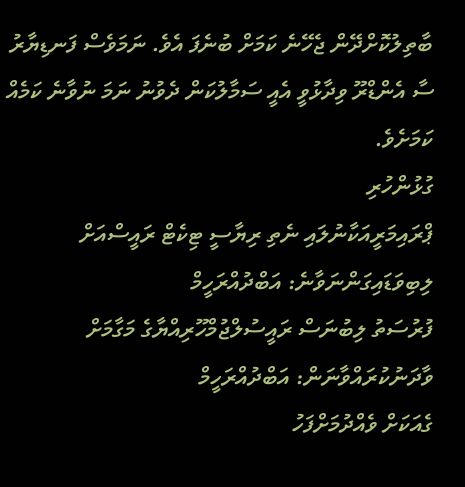ބާތިލުކޮށްދޭން ޖެހޭނެ ކަމަށް ބުނެފަ އެވެ. ނަމަވެސް ފަނޑިޔާރު ސާ އެންޑްރޫ ވިދާޅުވީ އެއީ ސަމާލުކަން ދެވުނު ނަމަ ނުވާނެ ކަމެއް ކަމަށެވެ.
ގުޅުންހުރި
ޕްރައިމަރީއަކާނުލައި ނެތި ރިޔާސީ ޓިކެޓް ރައީސްއަށް ލިބިވަޑައިގަންނަވާނެ: އަބްދުއްރަހީމް
ފުރުސަތު ލިބުނަސް ރައީސުލްޖުމްހޫރިއްޔާގެ މަގާމަށް ވާދަނުކުރައްވާނަން: އަބްދުއްރަހީމް
ގެއަކަށް ވެއްދުމަށްފަހު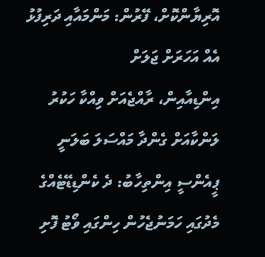އޮރިޔާންކޮށް، ފޭރުން: މަންމައާއި ދަރިފުޅު އެއް އަހަރަށް ޖަލަށް
އިންޑިއާއިން، ރާއްޖެއަށް ވިއްކާ ހަކުރު ލަންކާއަށް ގެންދާ މައްސަލަ ބަލަނީ
ޕީއެންސީ އިންތިހާބު: ދެ ކެންޑިޑޭޓެއްގެ މެދުގައި ހަމަނުޖެހުން ހިންގައި ވޯޓު ފޮށި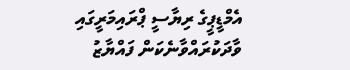އެމްޑީޕީގެ ރިޔާސީ ޕްރައިމަރީގައި ވާދަކުރައްވާނެކަން ފައްޔާޒު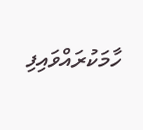ހާމަކުރައްވައިފި